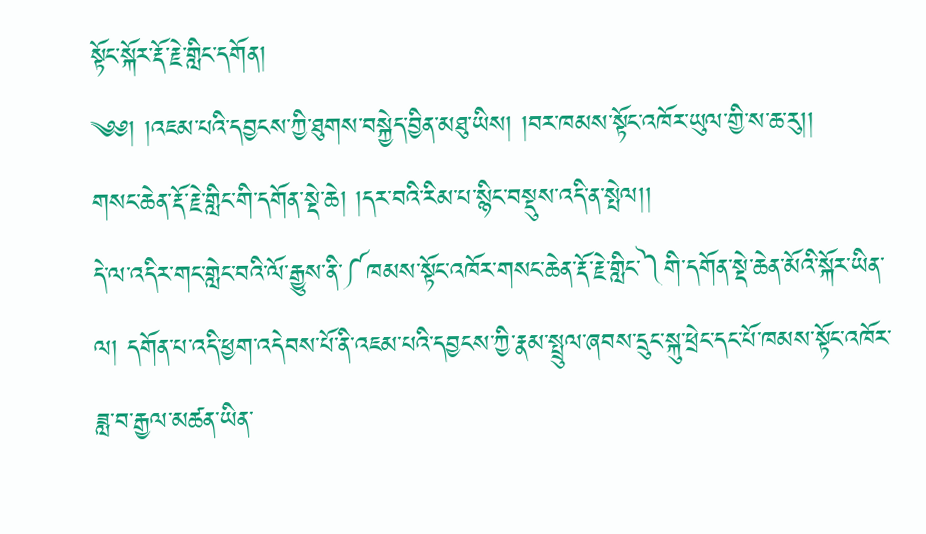སྟོང་སྐོར་རྡོ་རྗེ་གླིང་དགོན།
༄༅། །འཇམ་པའི་དབྱངས་ཀྱི་ཐུགས་བསྐྱེད་བྱིན་མཐུ་ཡིས། །བར་ཁམས་སྟོང་འཁོར་ཡུལ་གྱི་ས་ཆ་རུ།།
གསང་ཆེན་རྡོ་རྗེ་གླིང་གི་དགོན་སྡེ་ཆེ། །དར་བའི་རིམ་པ་སྙིང་བསྡུས་འདི་ན་སྤེལ།།
དེ་ལ་འདིར་གང་གླེང་བའི་ལོ་རྒྱུས་ནི་༼ཁམས་སྟོང་འཁོར་གསང་ཆེན་རྡོ་རྗེ་གླིང་༽གི་དགོན་སྡེ་ཆེན་མོའི་སྐོར་ཡིན་ལ། དགོན་པ་འདི་ཕྱག་འདེབས་པོ་ནི་འཇམ་པའི་དབྱངས་ཀྱི་རྣམ་སྤྲུལ་ཞབས་དྲུང་སྐུ་ཕྲེང་དང་པོ་ཁམས་སྟོང་འཁོར་ཟླ་བ་རྒྱལ་མཚན་ཡིན་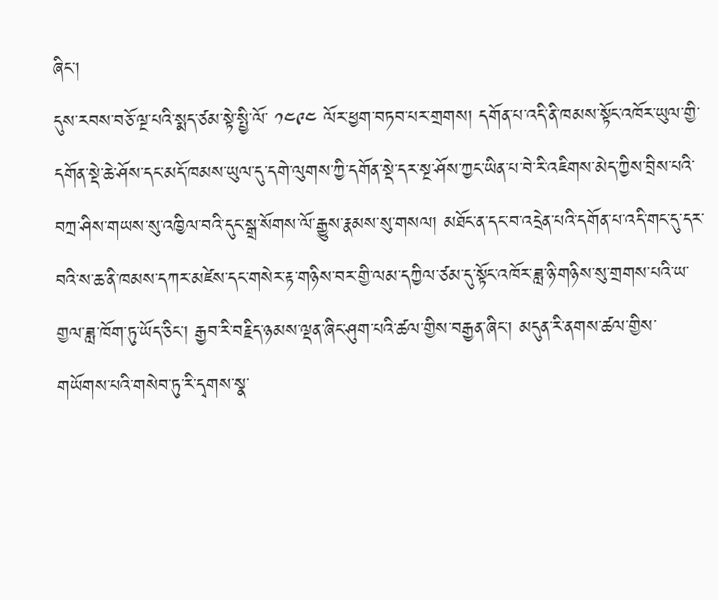ཞིང་།
དུས་རབས་བཅོ་ལྔ་པའི་སྨད་ཙམ་སྟེ་སྤྱི་ལོ་ ༡༤༩༤ ལོར་ཕྱག་བཏབ་པར་གྲགས། དགོན་པ་འདི་ནི་ཁམས་སྟོང་འཁོར་ཡུལ་གྱི་དགོན་སྡེ་ཆེ་ཤོས་དང་མདོ་ཁམས་ཡུལ་དུ་དགེ་ལུགས་ཀྱི་དགོན་སྡེ་དར་སྔ་ཤོས་ཀྱང་ཡིན་པ་བེ་རི་འཇིགས་མེད་ཀྱིས་བྲིས་པའི་བཀྲ་ཤིས་གཡས་སུ་འཁྱིལ་བའི་དུང་སྒྲ་སོགས་ལོ་རྒྱུས་རྣམས་སུ་གསལ། མཐོང་ན་དང་བ་འདྲེན་པའི་དགོན་པ་འདི་གང་དུ་དར་བའི་ས་ཆ་ནི་ཁམས་དཀར་མཛེས་དང་གསེར་རྟ་གཉིས་བར་གྱི་ལམ་དཀྱིལ་ཙམ་དུ་སྟོང་འཁོར་ཟླ་ཉི་གཉིས་སུ་གྲགས་པའི་ཡ་གྱལ་ཟླ་ཁོག་ཏུ་ཡོད་ཅིང་། རྒྱབ་རི་བརྗིད་ཉམས་ལྡན་ཞིང་ཤུག་པའི་ཚལ་གྱིས་བརྒྱན་ཞིང་། མདུན་རི་ནགས་ཚལ་གྱིས་གཡོགས་པའི་གསེབ་ཏུ་རི་དྭགས་སྣ་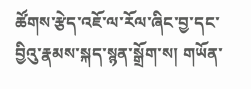ཚོགས་རྩེད་འཇོ་ལ་རོལ་ཞིང་བྱ་དང་བྱིའུ་རྣམས་སྐད་སྙན་སྒྲོག་ས། གཡོན་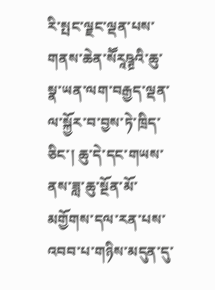རི་སྤང་ལྗང་ལྡན་པས་གནས་ཆེན་སཽརཱཥྚྲའི་ཆུ་སྣ་ཡན་ལག་བརྒྱད་ལྡན་ལ་སྐྱོར་བ་བྱས་ཏེ་ཁྲིད་ཅིང་། ཆུ་དེ་དང་གཡས་ནས་ཟླ་ཆུ་སྔོན་མོ་མགྱོགས་དལ་རན་པས་འབབ་པ་གཉིས་མདུན་དུ་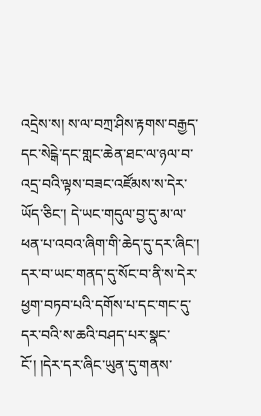འདྲེས་ས། ས་ལ་བཀྲ་ཤིས་རྟགས་བརྒྱད་དང་སེངྒེ་དང་གླང་ཆེན་ཐང་ལ་ཉལ་བ་འདྲ་བའི་ལྟས་བཟང་འཛོམས་ས་དེར་ཡོད་ཅིང་། དེ་ཡང་གདུལ་བྱ་དུ་མ་ལ་ཕན་པ་འབའ་ཞིག་གི་ཆེད་དུ་དར་ཞིང་། དར་བ་ཡང་གནད་དུ་སོང་བ་ནི་ས་དེར་ཕྱག་བཏབ་པའི་དགོས་པ་དང་གང་དུ་དར་བའི་ས་ཆའི་བཤད་པར་སྣང་ངོ་། །དེར་དར་ཞིང་ཡུན་དུ་གནས་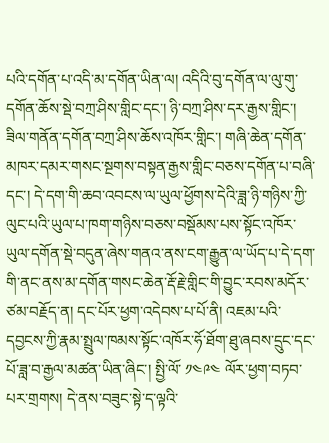པའི་དགོན་པ་འདི་མ་དགོན་ཡིན་ལ། འདིའི་བུ་དགོན་ལ་ལུ་གུ་དགོན་ཆོས་སྡེ་བཀྲ་ཤིས་གླིང་དང་། ཉི་བཀྲ་ཤིས་དར་རྒྱས་གླིང་། ཟིལ་གནོན་དགོན་བཀྲ་ཤིས་ཆོས་འཁོར་གླིང་། གཞི་ཆེན་དགོན་མཁར་དམར་གསང་སྔགས་བསྟན་རྒྱས་གླིང་བཅས་དགོན་པ་བཞི་དང་། དེ་དག་གི་ཆབ་འབངས་ལ་ཡུལ་ཕྱོགས་དེའི་ཟླ་ཉི་གཉིས་ཀྱི་ལུང་པའི་ཡུལ་པ་ཁག་གཉིས་བཅས་བསྡོམས་པས་སྟོང་འཁོར་ཡུལ་དགོན་སྡེ་བདུན་ཞེས་གནའ་ནས་ངག་རྒྱུན་ལ་ཡོད་པ་དེ་དག་གི་ནང་ནས་མ་དགོན་གསང་ཆེན་རྡོ་རྗེ་གླིང་གི་བྱུང་རབས་མདོར་ཙམ་བརྗོད་ན། དང་པོར་ཕྱག་འདེབས་པ་པོ་ནི། འཇམ་པའི་དབྱངས་ཀྱི་རྣམ་སྤྲུལ་ཁམས་སྟོང་འཁོར་ཧོ་ཐོག་ཐུ་ཞབས་དྲུང་དང་པོ་ཟླ་བ་རྒྱལ་མཚན་ཡིན་ཞིང་། སྤྱི་ལོ་ ༡༤༩༤ ལོར་ཕྱག་བཏབ་པར་གྲགས། དེ་ནས་བཟུང་སྟེ་ད་ལྟའི་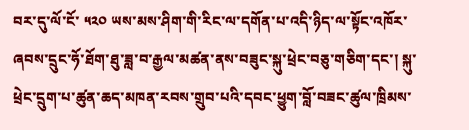བར་དུ་ལོ་ངོ་ ༥༢༠ ཡས་མས་ཤིག་གི་རིང་ལ་དགོན་པ་འདི་ཉིད་ལ་སྟོང་འཁོར་ཞབས་དྲུང་ཧོ་ཐོག་ཐུ་ཟླ་བ་རྒྱལ་མཚན་ནས་བཟུང་སྐུ་ཕྲེང་བཅུ་གཅིག་དང་། སྐུ་ཕྲེང་དྲུག་པ་ཚུན་ཆད་མཁན་རབས་གྲུབ་པའི་དབང་ཕྱུག་བློ་བཟང་ཚུལ་ཁྲིམས་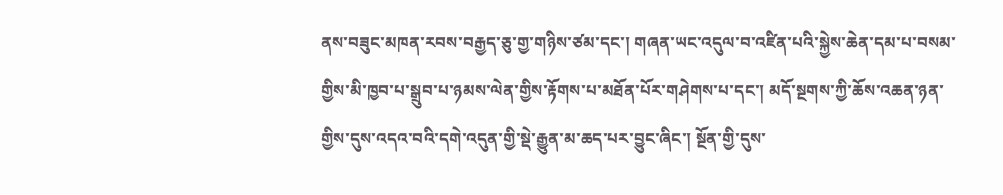ནས་བཟུང་མཁན་རབས་བརྒྱད་ཅུ་གྱ་གཉིས་ཙམ་དང་། གཞན་ཡང་འདུལ་བ་འཛིན་པའི་སྐྱེས་ཆེན་དམ་པ་བསམ་གྱིས་མི་ཁྱབ་པ་སྒྲུབ་པ་ཉམས་ལེན་གྱིས་རྟོགས་པ་མཐོན་པོར་གཤེགས་པ་དང་། མདོ་སྔགས་ཀྱི་ཆོས་འཆན་ཉན་གྱིས་དུས་འདའ་བའི་དགེ་འདུན་གྱི་སྡེ་རྒྱུན་མ་ཆད་པར་བྱུང་ཞིང་། སྔོན་གྱི་དུས་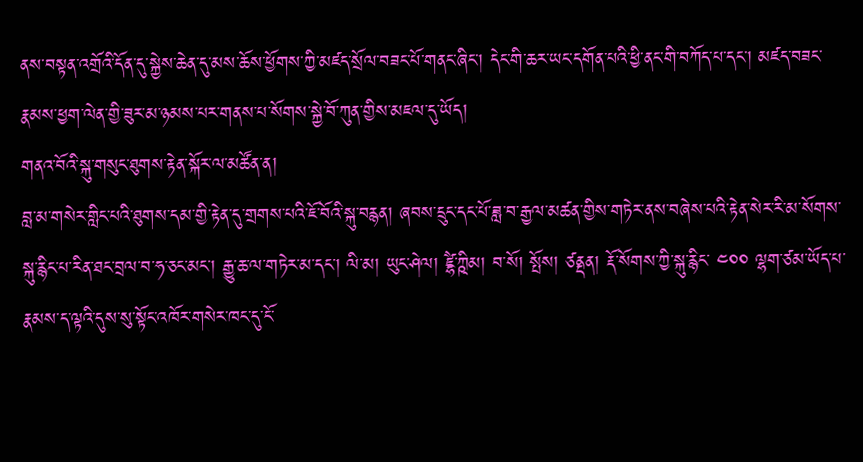ནས་བསྟན་འགྲོའི་དོན་དུ་སྐྱེས་ཆེན་དུ་མས་ཆོས་ཕྱོགས་ཀྱི་མཛད་སྲོལ་བཟང་པོ་གནང་ཞིང་། དེང་གི་ཆར་ཡང་དགོན་པའི་ཕྱི་ནང་གི་བཀོད་པ་དང་། མཛད་བཟང་རྣམས་ཕྱག་ལེན་གྱི་ཟུར་མ་ཉམས་པར་གནས་པ་སོགས་སྐྱེ་བོ་ཀུན་གྱིས་མཇལ་དུ་ཡོད།
གནའ་བོའི་སྐུ་གསུང་ཐུགས་རྟེན་སྐོར་ལ་མཚོན་ན།
བླ་མ་གསེར་གླིང་པའི་ཐུགས་དམ་གྱི་རྟེན་དུ་གྲགས་པའི་ཇོ་བོའི་སྐུ་བརྙན། ཞབས་དྲུང་དང་པོ་ཟླ་བ་རྒྱལ་མཚན་གྱིས་གཏེར་ནས་བཞེས་པའི་རྟེན་སེར་རི་མ་སོགས་སྐུ་རྙིང་པ་རིན་ཐང་བྲལ་བ་ཧ་ཅང་མང་། རྒྱུ་ཆ་ལ་གཏེར་མ་དང་། ལི་མ། ཡུང་ཤེལ། ཛྷཻ་ཀྵིམ། བ་སོ། སྤོས། ཙནྡན། རྡོ་སོགས་ཀྱི་སྐུ་རྙིང་ ༤༠༠ ལྷག་ཙམ་ཡོད་པ་རྣམས་ད་ལྟའི་དུས་སུ་སྟོང་འཁོར་གསེར་ཁང་དུ་ངོ་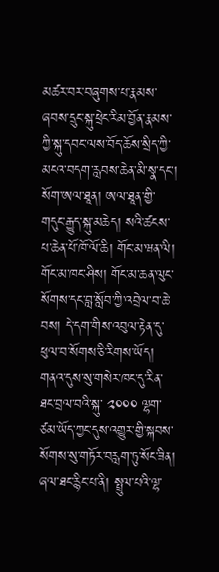མཚར་བར་བཞུགས་པ་རྣམས་ཞབས་དྲུང་སྐུ་ཕྲེང་རིམ་བྱོན་རྣམས་ཀྱི་སྐུ་དབང་ལས་བོད་ཆོས་སྲིད་ཀྱི་མངའ་བདག་རླབས་ཆེན་མི་སྣ་དང་། སོག་ཨལ་ཐཱན། ཨལ་ཐཱན་གྱི་གདུང་རྒྱུད་སྐུ་མཆེད། སའི་ཚངས་པ་ཆེན་པོ་ཁོ་ལོ་ཆི། གོང་མ་ཝན་ལི། གོང་མ་ཁང་ཤིས། གོང་མ་ཆན་ལུང་སོགས་དང་བླ་སློབ་ཀྱི་འབྲེལ་བ་ཆེ་བས། དེ་དག་གིས་འབུལ་རྟེན་དུ་ཕུལ་བ་སོགས་ཅི་རིགས་ཡོད། གནའ་དུས་སུ་གསེར་ཁང་དུ་རིན་ཐང་བྲལ་བའི་སྐུ་ ༢༠༠༠ ལྷག་ཙམ་ཡོད་ཀྱང་དུས་འགྱུར་གྱི་སྐབས་སོགས་སུ་གཏོར་བརླག་ཏུ་སོང་ཟིན།
ཞལ་ཐང་རྙིང་པ་ནི། སྤྲུལ་པའི་ལྷ་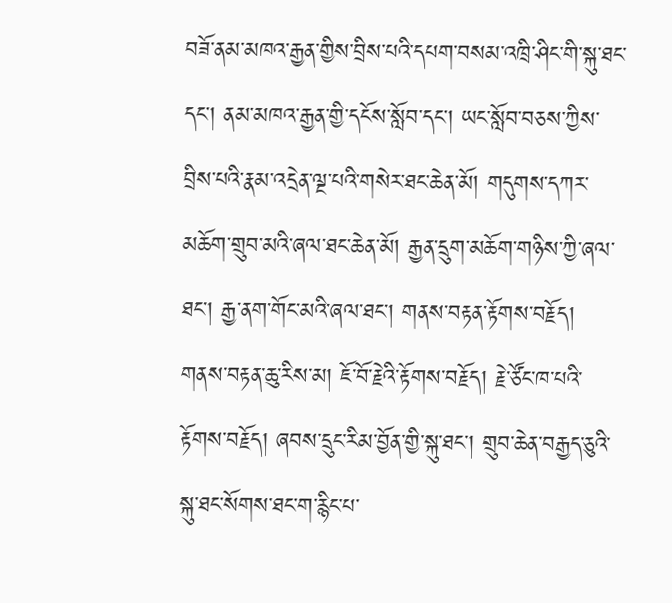བཟོ་ནམ་མཁའ་རྒྱན་གྱིས་བྲིས་པའི་དཔག་བསམ་འཁྲི་ཤིང་གི་སྐུ་ཐང་དང་། ནམ་མཁའ་རྒྱན་གྱི་དངོས་སློབ་དང་། ཡང་སློབ་བཅས་ཀྱིས་བྲིས་པའི་རྣམ་འདྲེན་ལྔ་པའི་གསེར་ཐང་ཆེན་མོ། གདུགས་དཀར་མཆོག་གྲུབ་མའི་ཞལ་ཐང་ཆེན་མོ། རྒྱན་དྲུག་མཆོག་གཉིས་ཀྱི་ཞལ་ཐང་། རྒྱ་ནག་གོང་མའི་ཞལ་ཐང་། གནས་བརྟན་རྟོགས་བརྗོད། གནས་བརྟན་ཆུ་རིས་མ། ཇོ་བོ་རྗེའི་རྟོགས་བརྗོད། རྗེ་ཙོང་ཁ་པའི་རྟོགས་བརྗོད། ཞབས་དྲུང་རིམ་བྱོན་གྱི་སྐུ་ཐང་། གྲུབ་ཆེན་བརྒྱད་ཅུའི་སྐུ་ཐང་སོགས་ཐང་ག་རྙིང་པ་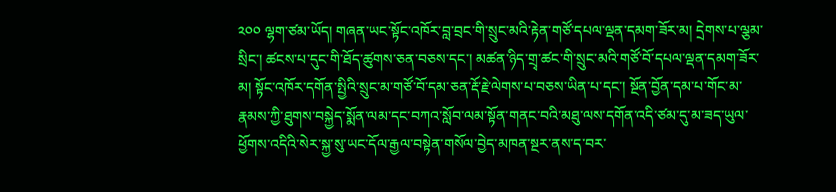༢༠༠ ལྷག་ཙམ་ཡོད། གཞན་ཡང་སྟོང་འཁོར་བླ་བྲང་གི་སྲུང་མའི་རྟེན་གཙོ་དཔལ་ལྡན་དམག་ཟོར་མ། དྲེགས་པ་ལྕམ་སྲིང་། ཚངས་པ་དུང་གི་ཐོད་ཚུགས་ཅན་བཅས་དང་། མཚན་ཉིད་གྲྭ་ཚང་གི་སྲུང་མའི་གཙོ་བོ་དཔལ་ལྡན་དམག་ཟོར་མ། སྟོང་འཁོར་དགོན་སྤྱིའི་སྲུང་མ་གཙོ་བོ་དམ་ཅན་རྡོ་རྗེ་ལེགས་པ་བཅས་ཡིན་པ་དང་། སྔོན་བྱོན་དམ་པ་གོང་མ་རྣམས་ཀྱི་ཐུགས་བསྐྱེད་སྨོན་ལམ་དང་བཀའ་སློབ་ལམ་སྟོན་གནང་བའི་མཐུ་ལས་དགོན་འདི་ཙམ་དུ་མ་ཟད་ཡུལ་ཕྱོགས་འདིའི་སེར་སྐྱ་སུ་ཡང་དོལ་རྒྱལ་བསྟེན་གསོལ་བྱེད་མཁན་སྔར་ནས་ད་བར་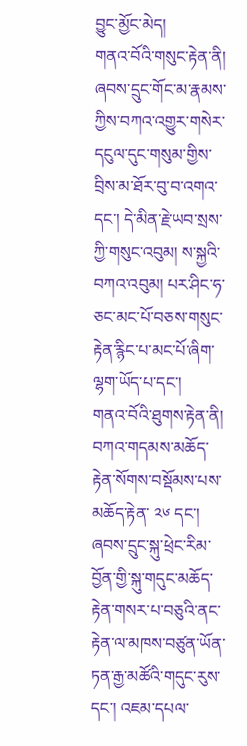བྱུང་མྱོང་མེད།
གནའ་བོའི་གསུང་རྟེན་ནི། ཞབས་དྲུང་གོང་མ་རྣམས་ཀྱིས་བཀའ་འགྱུར་གསེར་དངུལ་དུང་གསུམ་གྱིས་བྲིས་མ་ཐོར་བུ་བ་འགའ་དང་། དེ་མིན་རྗེ་ཡབ་སྲས་ཀྱི་གསུང་འབུམ། ས་སྐྱའི་བཀའ་འབུམ། པར་ཤིང་ཧ་ཅང་མང་པོ་བཅས་གསུང་རྟེན་རྙིང་པ་མང་པོ་ཞིག་ལྷག་ཡོད་པ་དང་།
གནའ་བོའི་ཐུགས་རྟེན་ནི། བཀའ་གདམས་མཆོད་རྟེན་སོགས་བསྡོམས་པས་མཆོད་རྟེན་ ༢༦ དང་། ཞབས་དྲུང་སྐུ་ཕྲེང་རིམ་བྱོན་གྱི་སྐུ་གདུང་མཆོད་རྟེན་གསར་པ་བཅུའི་ནང་རྟེན་ལ་མཁས་བཙུན་ཡོན་ཏན་རྒྱ་མཚོའི་གདུང་རུས་དང་། འཇམ་དཔལ་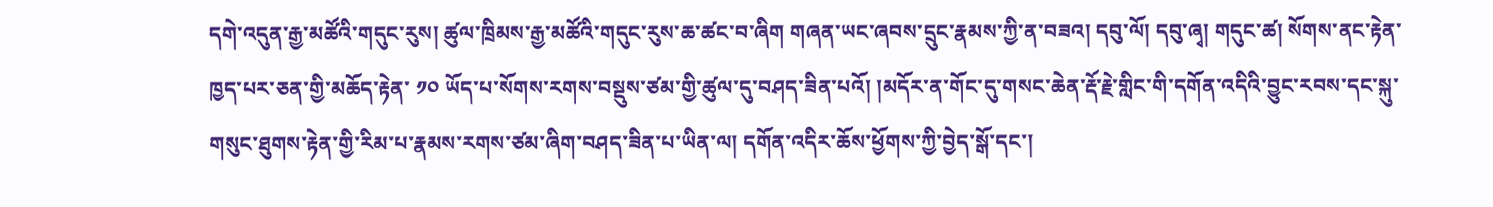དགེ་འདུན་རྒྱ་མཚོའི་གདུང་རུས། ཚུལ་ཁྲིམས་རྒྱ་མཚོའི་གདུང་རུས་ཆ་ཚང་བ་ཞིག གཞན་ཡང་ཞབས་དྲུང་རྣམས་ཀྱི་ན་བཟའ། དབུ་ལོ། དབུ་ཞྭ། གདུང་ཚ། སོགས་ནང་རྟེན་ཁྱད་པར་ཅན་གྱི་མཆོད་རྟེན་ ༡༠ ཡོད་པ་སོགས་རགས་བསྡུས་ཙམ་གྱི་ཚུལ་དུ་བཤད་ཟིན་པའོ། །མདོར་ན་གོང་དུ་གསང་ཆེན་རྡོ་རྗེ་གླིང་གི་དགོན་འདིའི་བྱུང་རབས་དང་སྐུ་གསུང་ཐུགས་རྟེན་གྱི་རིམ་པ་རྣམས་རགས་ཙམ་ཞིག་བཤད་ཟིན་པ་ཡིན་ལ། དགོན་འདིར་ཆོས་ཕྱོགས་ཀྱི་བྱེད་སྒོ་དང་།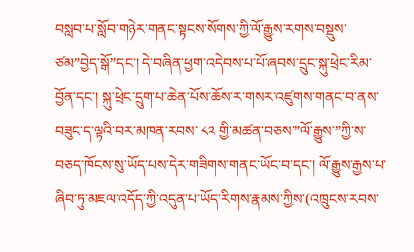བསླབ་པ་སློབ་གཉེར་གནང་སྟངས་སོགས་ཀྱི་ལོ་རྒྱུས་རགས་བསྡུས་ཙམ”བྱེད་སྒོ”དང་། དེ་བཞིན་ཕྱག་འདེབས་པ་པོ་ཞབས་དྲུང་སྐུ་ཕྲེང་རིམ་བྱོན་དང་། སྐུ་ཕྲེང་དྲུག་པ་ཆེན་པོས་ཆོས་ར་གསར་འཛུགས་གནང་བ་ནས་བཟུང་ད་ལྟའི་བར་མཁན་རབས་ ༨༢ གྱི་མཚན་བཅས་”ལོ་རྒྱུས་”ཀྱི་ས་བཅད་ཁོངས་སུ་ཡོད་པས་དེར་གཟིགས་གནང་ཡོང་བ་དང་། ལོ་རྒྱུས་རྒྱས་པ་ཞིབ་ཏུ་མཇལ་འདོད་ཀྱི་འདུན་པ་ཡོད་རིགས་རྣམས་ཀྱིས་(འཁྲུངས་རབས་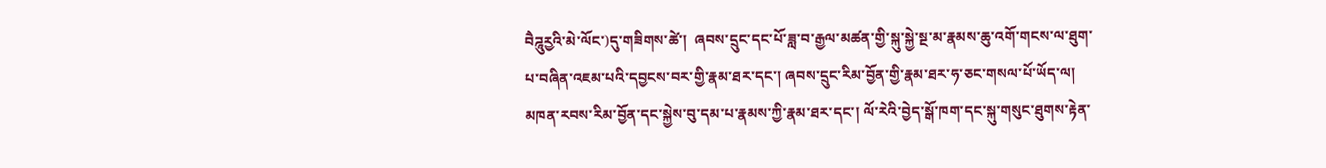བཻཌཱུརྱའི་མེ་ལོང་)དུ་གཟིགས་ཚེ་།  ཞབས་དྲུང་དང་པོ་ཟླ་བ་རྒྱལ་མཚན་གྱི་སྐུ་སྐྱེ་སྔ་མ་རྣམས་ཆུ་འགོ་གངས་ལ་ཐུག་པ་བཞིན་འཇམ་པའི་དབྱངས་བར་གྱི་རྣམ་ཐར་དང་། ཞབས་དྲུང་རིམ་བྱོན་གྱི་རྣམ་ཐར་ཧ་ཅང་གསལ་པོ་ཡོད་ལ།
མཁན་རབས་རིམ་བྱོན་དང་སྐྱེས་བུ་དམ་པ་རྣམས་ཀྱི་རྣམ་ཐར་དང་། ལོ་རེའི་བྱེད་སྒོ་ཁག་དང་སྐུ་གསུང་ཐུགས་རྟེན་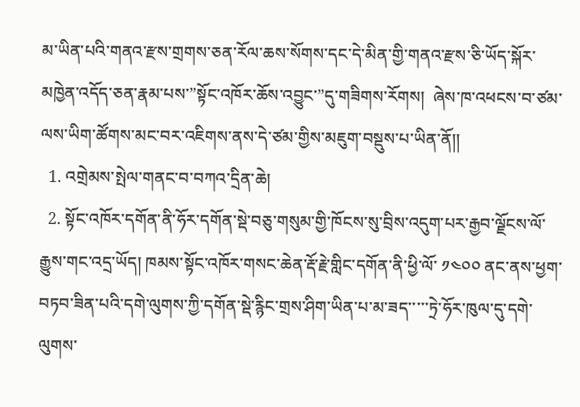མ་ཡིན་པའི་གནའ་རྫས་གྲགས་ཅན་རོལ་ཆས་སོགས་དང་དེ་མིན་གྱི་གནའ་རྫས་ཅི་ཡོད་སྐོར་མཁྱེན་འདོད་ཅན་རྣམ་པས་”སྟོང་འཁོར་ཆོས་འབྱུང་”དུ་གཟིགས་རོགས།  ཞེས་ཁ་འཕངས་བ་ཙམ་ལས་ཡིག་ཚོགས་མང་བར་འཇིགས་ནས་དེ་ཙམ་གྱིས་མཇུག་བསྡུས་པ་ཡིན་ནོ།།
  1. འགྲེམས་སྤེལ་གནང་བ་བཀའ་དྲིན་ཆེ།
  2. སྟོང་འཁོར་དགོན་ནི་ཧོར་དགོན་སྡེ་བཅུ་གསུམ་གྱི་ཁོངས་སུ་བྲིས་འདུག་པར་རྒྱབ་ལྗོངས་ལོ་རྒྱུས་གང་འདྲ་ཡོད། ཁམས་སྟོང་འཁོར་གསང་ཆེན་རྡོ་རྗེ་གླིང་དགོན་ནི་ཕྱི་ལོ་ ༡༤༠༠ ནང་ནས་ཕྱག་བཏབ་ཟིན་པའི་དགེ་ལུགས་ཀྱི་དགོན་སྡེ་རྙིང་གྲས་ཤིག་ཡིན་པ་མ་ཟད་་་་་ཏྲེ་ཧོར་ཁུལ་དུ་དགེ་ལུགས་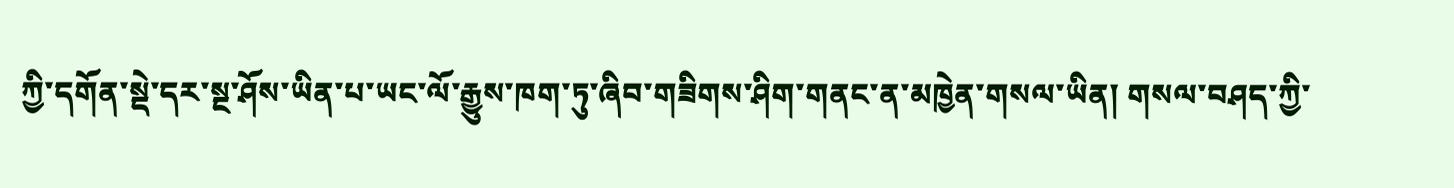ཀྱི་དགོན་སྡེ་དར་སྔ་ཤོས་ཡིན་པ་ཡང་ལོ་རྒྱུས་ཁག་ཏུ་ཞིབ་གཟིགས་ཤིག་གནང་ན་མཁྱེན་གསལ་ཡིན། གསལ་བཤད་ཀྱི་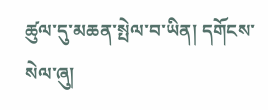ཚུལ་དུ་མཆན་སྤེལ་བ་ཡིན། དགོངས་སེལ་ཞུ།